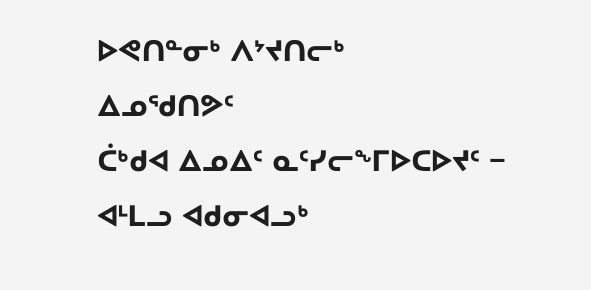ᐅᕙᑎᓐᓂᒃ ᐱᔾᔪᑎᓕᒃ
ᐃᓄᖁᑎᕗᑦ
ᑖᒃᑯᐊ ᐃᓄᐃᑦ ᓇᑦᓯᓕᖕᒥᐅᑕᐅᔪᑦ − ᐊᒻᒪᓗ ᐊᑯᓂᐊᓗᒃ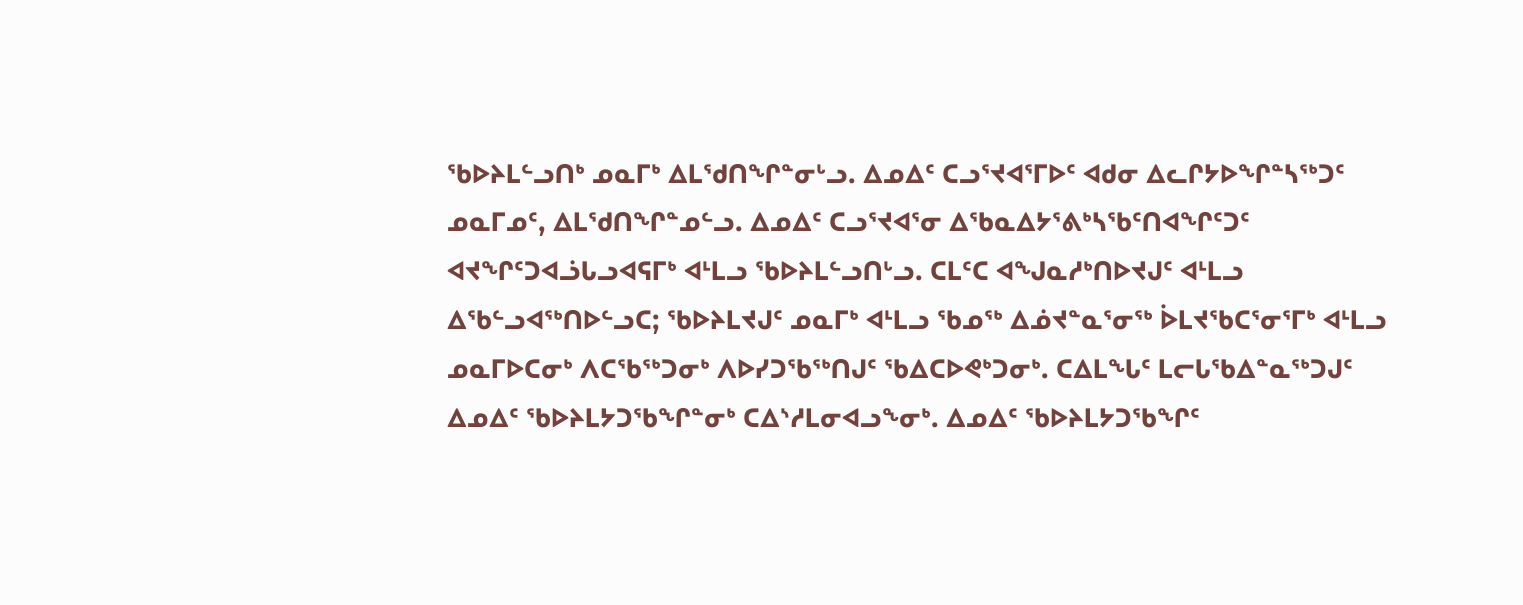ᖃᐅᔨᒪᓪᓗᑎᒃ ᓄᓇᒥᒃ ᐃᒪᖁᑎᖏᓐᓂᒡᓗ. ᐃᓄᐃᑦ ᑕᓗᕐᔪᐊᕐᒥᐅᑦ ᐊᑯᓂ ᐃᓚᒋᔭᐅᖏᓐᓴᖅᑐᑦ ᓄᓇᒥᓄᑦ, ᐃᒪᖁᑎᖏᓐᓄᓪᓗ. ᐃᓄᐃᑦ ᑕᓗᕐᔪᐊᕐᓂ ᐃᖃᓇᐃᔭᕐᕕᒃᓴᖃᑦᑎᐊᖏᑦᑐᑦ ᐊᔪᖏᑦᑐᐊᓘᒐᓗᐊᕋᒥᒃ ᐊᒻᒪᓗ ᖃᐅᔨᒪᓪᓗᑎᒡᓗ. ᑕᒪᑦᑕ ᐊᖑᓇᓱᒃᑎᐅᔪᒍᑦ ᐊᒻᒪᓗ ᐃᖃᓪᓗᐊᖅᑎᐅᓪᓗᑕ; ᖃᐅᔨᒪᔪᒍᑦ ᓄᓇᒥᒃ ᐊᒻᒪᓗ ᖃᓄᖅ ᐃᓅᔪᓐᓇᕐᓂᖅ ᐆᒪᔪᖃᑕᕐᓂᕐᒥᒃ ᐊᒻᒪᓗ ᓄᓇᒥᐅᑕᓂᒃ ᐱᑕᖃᖅᑐᓂᒃ ᐱᐅᓯᑐᖃᖅᑎᒍᑦ ᖃᐃᑕᐅᕙᒃᑐᓂᒃ. ᑕᐃᒪᖓᑦ ᒪᓕᒐᖃᐃᓐᓇᖅᑐᒍᑦ ᐃᓄᐃᑦ ᖃᐅᔨᒪᔭᑐᖃᖏᓐᓂᒃ ᑕᐃᔅᓱᒪᓂᐊᓗᖕᓂᒃ. ᐃᓄᐃᑦ ᖃᐅᔨᒪᔭᑐᖃᖏᑦ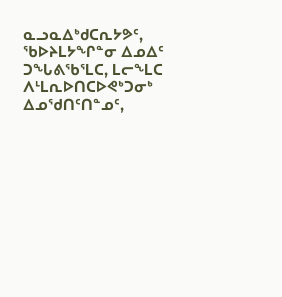ᓇᓗᓇᐃᒃᑯᑕᕆᔭᕗᑦ, ᖃᐅᔨᒪᔭᖏᓐᓂ ᐃᓄᐃᑦ ᑐᖓᕕᖃᕐᒪᑕ, ᒪᓕᖕᒪᑕ ᐱᒻᒪᕆᐅᑎᑕᐅᕙᒃᑐᓂᒃ ᐃᓄᖁᑎᑦᑎᓐᓄᑦ,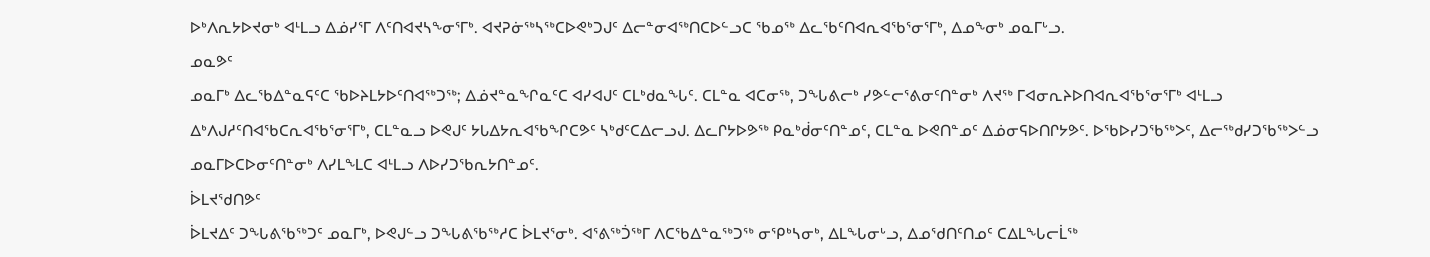ᐅᒃᐱᕆᔭᐅᔪᓂᒃ ᐊᒻᒪᓗ ᐃᓅᓯᕐᒥ ᐱᑦᑎᐊᔪᓴᖕᓂᕐᒥᒃ. ᐊᔪᕈᓃᖅᓴᖅᑕᐅᕙᒃᑐᒍᑦ ᐃᓕᓐᓂᐊᖅᑎᑕᐅᓪᓗᑕ ᖃᓄᖅ ᐃᓚᖃᑦᑎᐊᕆᐊᖃᕐᓂᕐᒥᒃ, ᐃᓄᖕᓂᒃ ᓄᓇᒥᒡᓗ.
ᓄᓇᕗᑦ
ᓄᓇᒥᒃ ᐃᓚᖃᐃᓐᓇᕋᑦᑕ ᖃᐅᔨᒪᔭᐅᑦᑎᐊᖅᑐᖅ; ᐃᓅᔪᓐᓇᖏᓇᑦᑕ ᐊᓯᐊᒍᑦ ᑕᒪᒃᑯᓇᖓᑦ. ᑕᒪᓐᓇ ᐊᑕᓂᖅ, ᑐᖓᕕᓕᒃ ᓯᕗᓪᓕᕐᕕᓂᑦᑎᓐᓂᒃ ᐱᔪᖅ ᒥᐊᓂᕆᔨᐅᑎᐊᕆᐊᖃᕐᓂᕐᒥᒃ ᐊᒻᒪᓗ ᐃᒃᐱᒍᓱᑦᑎᐊᖃᑕᕆᐊᖃᕐᓂᕐᒥᒃ, ᑕᒪᓐᓇᓗ ᐅᕙᒍᑦ ᔭᒐᐃᔭᕆᐊᖃᖏᑕᕗᑦ ᓴᒃᑯᑦᑕᐃᓕᓗᒍ. ᐃᓚᒋᔭᐅᕗᖅ ᑭᓇᒃᑰᓂᑦᑎᓐᓄᑦ, ᑕᒪᓐᓇ ᐅᕙᑎᓐᓄᑦ ᐃᓅᓂᕋᐅᑎᒋᔭᕗᑦ. ᐅᖃᐅᓯᑐᖃᖅᐳᑦ, ᐃᓕᖅᑯᓯᑐᖃᖅᐳᓪᓗ ᓄᓇᒥᐅᑕᐅᓂᑦᑎᓐᓂᒃ ᐱᓯᒪᖕᒪᑕ ᐊᒻᒪᓗ ᐱᐅᓯᑐᖃᕆᔭᑎᓐᓄᑦ.
ᐆᒪᔪᖁᑎᕗᑦ
ᐆᒪᔪᐃᑦ ᑐᖓᕕᖃᖅᑐᑦ ᓄᓇᒥᒃ, ᐅᕙᒍᓪᓗ ᑐᖓᕕᖃᖅᓱᑕ ᐆᒪᔪᕐᓂᒃ. ᐊᕐᕕᖅᑑᖅᒥ ᐱᑕᖃᐃᓐᓇᖅᑐᖅ ᓂᕿᒃᓴᓂᒃ, ᐃᒪᖓᓂᒡᓗ, ᐃᓄᖁᑎᑦᑎᓄᑦ ᑕᐃᒪᖓᓕᒫᖅ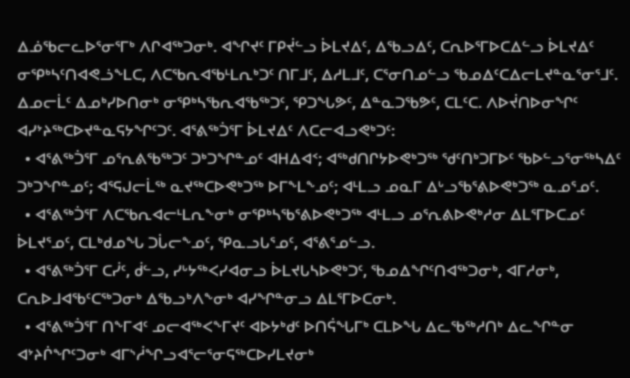ᐃᓅᖃᓕᓚᐅᕐᓂᕐᒥᒃ ᐱᒋᐊᖅᑐᓂᒃ. ᐊᖏᔪᑦ ᒥᑭᔫᓪᓗ ᐆᒪᔪᐃᑦ, ᐃᖃᓗᐃᑦ, ᑕᕆᐅᕐᒥᐅᑕᐃᓪᓗ ᐆᒪᔪᐃᑦ ᓂᕿᒃᓴᑦᑎᐊᕙᓘᖕᒪᑕ, ᐱᑕᖃᕆᐊᖃᒻᒪᕆᒃᑐᑦ ᑎᒥᒧᑦ, ᐃᓱᒪᒧᑦ, ᑕᕐᓂᑎᓄᓪᓗ ᖃᓄᐃᑦᑕᐃᓕᒪᔪᓐᓇᕐᓂᕐᒧᑦ. ᐃᓄᓕᒫᑦ ᐃᓄᒃᓯᐅᑎᓂᒃ ᓂᕿᒃᓴᖃᕆᐊᖃᖅᑐᑦ, ᕿᑐᖓᕗᑦ, ᐃᓐᓇᑐᖃᕗᑦ, ᑕᒪᑦᑕ. ᐱᐅᔫᑎᐅᓂᖏᑦ ᐊᓯᔾᔨᖅᑕᐅᔪᓐᓇᕋᔭᖏᑦᑐᑦ. ᐊᕐᕕᖅᑑᕐᒥ ᐆᒪᔪᐃᑦ ᐱᑕᓕᐊᓗᕙᒃᑐᑦ:
  • ᐊᕐᕕᖅᑑᕐᒥ ᓄᕐᕆᕕᖃᖅᑐᑦ ᑐᒃᑐᖏᓐᓄᑦ ᐊᕼᐃᐊᑉ; ᐊᖅᑯᑎᒋᔭᐅᕙᒃᑐᖅ ᖁᑦᑎᒃᑐᒥᐅᑦ ᖃᐅᓪᓗᕐᓂᖅᓴᐃᑦ ᑐᒃᑐᖏᓐᓄᑦ; ᐊᕐᕋᒍᓕᒫᖅ ᓇᔪᖅᑕᐅᕙᒃᑐᖅ ᐅᒥᖕᒪᖕᓄᑦ; ᐊᒻᒪᓗ ᓄᓇᒥ ᐃᒡᓗᖃᕐᕕᐅᕙᒃᑐᖅ ᓇᓄᕐᓄᑦ.
  • ᐊᕐᕕᖅᑑᕐᒥ ᐱᑕᖃᕆᐊᓕᒻᒪᕆᖕᓂᒃ ᓂᕿᒃᓴᖃᕐᕕᐅᕙᒃᑐᖅ ᐊᒻᒪᓗ ᓄᕐᕆᕕᐅᕙᒃᓱᓂ ᐃᒪᕐᒥᐅᑕᓄᑦ ᐆᒪᔪᕐᓄᑦ, ᑕᒪᒃᑯᓄᖓ ᑐᒑᓕᖕᓄᑦ, ᕿᓇᓗᒐᕐᓄᑦ, ᐊᕐᕕᕐᓄᓪᓗ.
  • ᐊᕐᕕᖅᑑᕐᒥ ᑕᓰᑦ, ᑰᓪᓗ, ᓯᒡᔭᖅᐸᓯᐊᓂᓗ ᐆᒪᔪᒐᓴᐅᕙᒃᑐᑦ, ᖃᓄᐃᖏᑦᑎᐊᖅᑐᓂᒃ, ᐊᒥᓱᓂᒃ, ᑕᕆᐅᒧᐊᖃᑦᑕᖅᑐᓂᒃ ᐃᖃᓗᒃᐱᖕᓂᒃ ᐊᓯᖏᓐᓂᓗ ᐃᒪᕐᒥᐅᑕᓂᒃ.
  • ᐊᕐᕕᖅᑑᕐᒥ ᑎᖕᒥᐊᑦ ᓄᓕᐊᖅᐸᖕᒥᔪᑦ ᐊᐅᔭᒃᑯᑦ ᐅᑎᕌᖓᒥᒃ ᑕᒪᐅᖓ ᐃᓚᖃᖅᓱᑎᒃ ᐃᓚᖏᓐᓂ ᐊᔾᔨᒌᖏᑦᑐᓂᒃ ᐊᒥᔅᓲᖏᓗᐊᕐᓕᕐᓂᕋᖅᑕᐅᓯᒪᔪᓂᒃ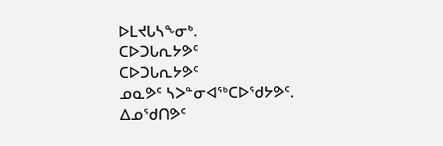ᐅᒪᔪᒐᓴᖕᓂᒃ.
ᑕᐅᑐᒐᕆᔭᕗᑦ
ᑕᐅᑐᒐᕆᔭᕗᑦ
ᓄᓇᕗᑦ ᓴᐳᓐᓂᐊᖅᑕᐅᖁᔭᕗᑦ. ᐃᓄᖁᑎᕗᑦ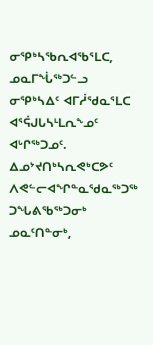ᓂᕿᒃᓴᖃᕆᐊᖃᕐᒪᑕ, ᓄᓇᒥᖔᖅᑐᓪᓗ ᓂᕿᒃᓴᐃᑦ ᐊᒥᓲᖁᓇᕐᒪᑕ ᐊᕐᕌᒍᒐᓴᒻᒪᕆᖕᓄᑦ ᐊᒡᒋᖅᑐᓄᑦ. ᐃᓄᔾᔪᑎᒃᓴᕆᕙᒃᑕᕗᑦ ᐱᕙᓪᓕᐊᖏᓐᓇᖁᓇᖅᑐᖅ ᑐᖓᕕᖃᖅᑐᓂᒃ ᓄᓇᑦᑎᓐᓂᒃ,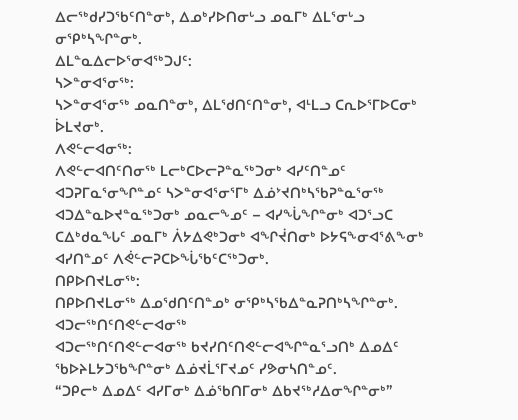ᐃᓕᖅᑯᓯᑐᖃᑦᑎᓐᓂᒃ, ᐃᓄᒃᓯᐅᑎᓂᒡᓗ ᓄᓇᒥᒃ ᐃᒪᕐᓂᒡᓗ ᓂᕿᒃᓴᖏᓐᓂᒃ.
ᐃᒪᓐᓇᐃᓕᐅᕐᓂᐊᖅᑐᒍᑦ:
ᓴᐳᓐᓂᐊᕐᓂᖅ:
ᓴᐳᓐᓂᐊᕐᓂᖅ ᓄᓇᑎᓐᓂᒃ, ᐃᒪᖁᑎᑦᑎᓐᓂᒃ, ᐊᒻᒪᓗ ᑕᕆᐅᕐᒥᐅᑕᓂᒃ ᐆᒪᔪᓂᒃ.
ᐱᕙᓪᓕᐊᓂᖅ:
ᐱᕙᓪᓕᐊᑎᑦᑎᓂᖅ ᒪᓕᒃᑕᐅᓕᕈᓐᓇᖅᑐᓂᒃ ᐊᓯᑦᑎᓐᓄᑦ ᐊᑐᕈᒥᓇᕐᓂᖏᓐᓄᑦ ᓴᐳᓐᓂᐊᕐᓂᕐᒥᒃ ᐃᓅᔾᔪᑎᒃᓴᖃᕈᓐᓇᕐᓂᖅ ᐊᑐᐃᓐᓇᐅᔪᓐᓇᖅᑐᓂᒃ ᓄᓇᓕᖕᓄᑦ − ᐊᓯᖔᖏᓐᓂᒃ ᐊᑐᕐᓗᑕ ᑕᐃᒃᑯᓇᖓᑦ ᓄᓇᒥᒃ ᐲᔭᐃᕙᒃᑐᓂᒃ ᐊᖏᔫᑎᓂᒃ ᐅᔭᕋᖕᓂᐊᕐᕕᖕᓂᒃ ᐊᓯᑎᓐᓄᑦ ᐱᕚᓪᓕᕈᑕᐅᖔᖃᑦᑕᖅᑐᓂᒃ.
ᑎᑭᐅᑎᔪᒪᓂᖅ:
ᑎᑭᐅᑎᔪᒪᓂᖅ ᐃᓄᖁᑎᑦᑎᓐᓄᒃ ᓂᕿᒃᓴᖃᐃᓐᓇᕈᑎᒃᓴᖏᓐᓂᒃ.
ᐊᑐᓕᖅᑎᑦᑎᕙᓪᓕᐊᓂᖅ
ᐊᑐᓕᖅᑎᑦᑎᕙᓪᓕᐊᓂᖅ ᑲᔪᓯᑎᑦᑎᕙᓪᓕᐊᖏᓐᓇᕐᓗᑎᒃ ᐃᓄᐃᑦ ᖃᐅᔨᒪᔭᑐᖃᖏᓐᓂᒃ ᐃᓅᔪᒫᕐᒥᔪᓄᑦ ᓯᕗᓂᓴᑎᓐᓄᑦ.
“ᑐᑭᓕᒃ ᐃᓄᐃᑦ ᐊᓯᒥᓂᒃ ᐃᓅᖃᑎᒥᓂᒃ ᐃᑲᔪᖅᓱᐃᓂᖏᓐᓂᒃ”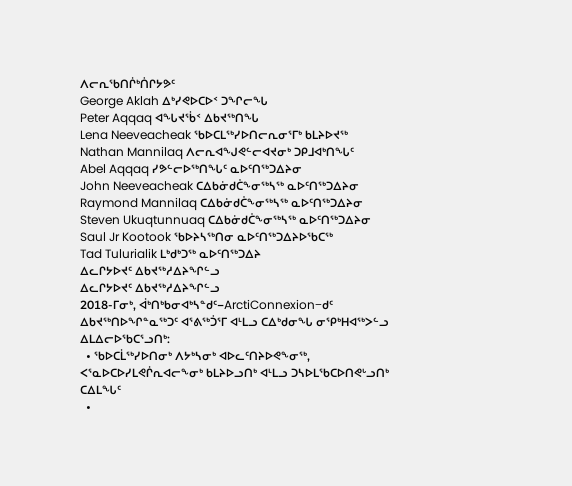ᐱᓕᕆᖃᑎᒌᒃᑏᒋᔭᕗᑦ
George Aklah ᐃᒃᓯᕙᐅᑕᐅᑉ ᑐᖏᓕᖓ
Peter Aqqaq ᐊᖓᔪᖄᑉ ᐃᑲᔪᖅᑎᖓ
Lena Neeveacheak ᖃᐅᑕᒪᖅᓯᐅᑎᓕᕆᓂᕐᒥᒃ ᑲᒪᔨᐅᔪᖅ
Nathan Mannilaq ᐱᓕᕆᐊᖑᕙᓪᓕᐊᔪᓂᒃ ᑐᑭᒧᐊᒃᑎᖓᑦ
Abel Aqqaq ᓯᕗᓪᓕᐅᖅᑎᖓᑦ ᓇᐅᑦᑎᖅᑐᐃᔨᓂ
John Neeveacheak ᑕᐃᑲᓃᑯᑖᖕᓂᖅᓴᖅ ᓇᐅᑦᑎᖅᑐᐃᔨᓂ
Raymond Mannilaq ᑕᐃᑲᓃᑯᑖᖕᓂᖅᓴᖅ ᓇᐅᑦᑎᖅᑐᐃᔨᓂ
Steven Ukuqtunnuaq ᑕᐃᑲᓃᑯᑖᖕᓂᖅᓴᖅ ᓇᐅᑦᑎᖅᑐᐃᔨᓂ
Saul Jr Kootook ᖃᐅᔨᓴᖅᑎᓂ ᓇᐅᑦᑎᖅᑐᐃᔨᐅᖃᑕᖅ
Tad Tulurialik ᒪᒃᑯᒃᑐᖅ ᓇᐅᑦᑎᖅᑐᐃᔨ
ᐃᓚᒋᔭᐅᔪᑦ ᐃᑲᔪᖅᓱᐃᔨᖏᓪᓗ
ᐃᓚᒋᔭᐅᔪᑦ ᐃᑲᔪᖅᓱᐃᔨᖏᓪᓗ
2018-ᒥᓂᒃ, ᐋᒃᑎᒃᑲᓂᐊᒃᓴᓐᑯᑦ−ArctiConnexion−ᑯᑦ ᐃᑲᔪᖅᑎᐅᖏᓐᓇᖅᑐᑦ ᐊᕐᕕᖅᑑᕐᒥ ᐊᒻᒪᓗ ᑕᐃᒃᑯᓂᖓ ᓂᕿᒃᕼᐊᖅᐳᓪᓗ ᐃᒪᐃᓕᐅᖃᑕᕐᓗᑎᒃ:
  • ᖃᐅᑕᒫᖅᓯᐅᑎᓂᒃ ᐱᔭᒃᓴᓂᒃ ᐊᐅᓚᑦᑎᔨᐅᕙᖕᓂᖅ, ᐸᕐᓇᐅᑕᐅᓯᒪᕙᒌᕆᐊᓕᖕᓂᒃ ᑲᒪᔨᐅᓗᑎᒃ ᐊᒻᒪᓗ ᑐᓴᐅᒪᖃᑕᐅᑎᕙᒡᓗᑎᒃ ᑕᐃᒪᖓᑦ
  •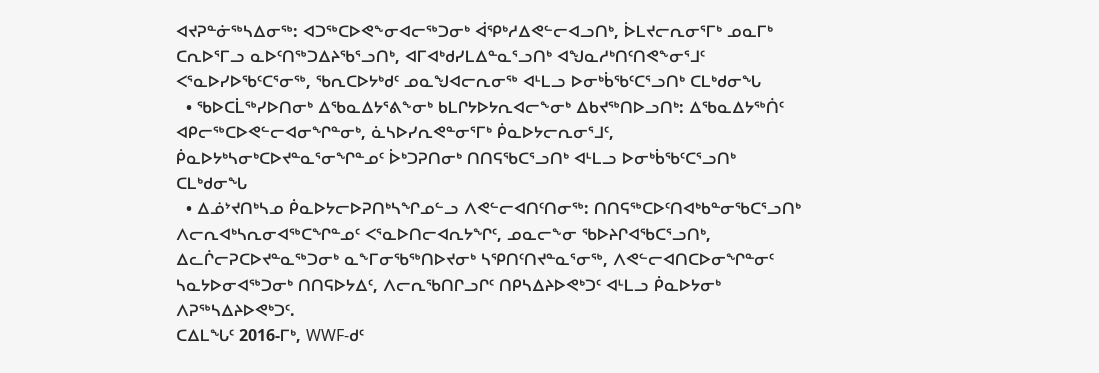ᐊᔪᕈᓐᓃᖅᓴᐃᓂᖅ: ᐊᑐᖅᑕᐅᕙᖕᓂᐊᓕᖅᑐᓂᒃ ᐋᕿᒃᓱᐃᕙᓪᓕᐊᓗᑎᒃ, ᐆᒪᔪᓕᕆᓂᕐᒥᒃ ᓄᓇᒥᒃ ᑕᕆᐅᕐᒥᓗ ᓇᐅᑦᑎᖅᑐᐃᔨᖃᕐᓗᑎᒃ, ᐊᒥᐊᒃᑯᓯᒪᐃᓐᓇᕐᓗᑎᒃ ᐊᖑᓇᓱᒃᑎᑦᑎᕙᖕᓂᕐᒧᑦ ᐸᕐᓇᐅᓯᐅᖃᑦᑕᕐᓂᖅ, ᖃᕆᑕᐅᔭᒃᑯᑦ ᓄᓇᖑᐊᓕᕆᓂᖅ ᐊᒻᒪᓗ ᐅᓂᒃᑳᖃᑦᑕᕐᓗᑎᒃ ᑕᒪᒃᑯᓂᖓ
  • ᖃᐅᑕᒫᖅᓯᐅᑎᓂᒃ ᐃᖃᓇᐃᔭᕐᕕᖕᓂᒃ ᑲᒪᒋᔭᐅᔭᕆᐊᓕᖕᓂᒃ ᐃᑲᔪᖅᑎᐅᓗᑎᒃ: ᐃᖃᓇᐃᔭᖅᑏᑦ ᐊᑭᓕᖅᑕᐅᕙᓪᓕᐊᓂᖏᓐᓂᒃ, ᓈᓴᐅᓯᕆᕙᓐᓂᕐᒥᒃ ᑮᓇᐅᔭᓕᕆᓂᕐᒧᑦ, ᑮᓇᐅᔭᒃᓴᓂᒃᑕᐅᔪᓐᓇᕐᓂᖏᓐᓄᑦ ᐆᒃᑐᕈᑎᓂᒃ ᑎᑎᕋᖃᑕᕐᓗᑎᒃ ᐊᒻᒪᓗ ᐅᓂᒃᑳᖃᑦᑕᕐᓗᑎᒃ ᑕᒪᒃᑯᓂᖓ
  • ᐃᓅᔾᔪᑎᒃᓴᓄ ᑮᓇᐅᔭᓕᐅᕈᑎᒃᓴᖏᓄᓪᓗ ᐱᕙᓪᓕᐊᑎᑦᑎᓂᖅ: ᑎᑎᕋᖅᑕᐅᑦᑎᐊᒃᑲᓐᓂᖃᑕᕐᓗᑎᒃ ᐱᓕᕆᐊᒃᓴᕆᓂᐊᖅᑕᖏᓐᓄᑦ ᐸᕐᓇᐅᑎᓕᐊᕆᔭᖏᑦ, ᓄᓇᓕᖕᓂ ᖃᐅᔨᒋᐊᖃᑕᕐᓗᑎᒃ, ᐃᓚᒌᓕᕈᑕᐅᔪᓐᓇᖅᑐᓂᒃ ᓇᖕᒥᓂᖃᖅᑎᐅᔪᓂᒃ ᓴᕿᑎᑦᑎᔪᓐᓇᕐᓂᖅ, ᐱᕙᓪᓕᐊᑎᑕᐅᓂᖏᓐᓂᑦ ᓴᓇᔭᐅᓂᐊᖅᑐᓂᒃ ᑎᑎᕋᐅᔭᐃᑦ, ᐱᓕᕆᖃᑎᒋᓗᒋᑦ ᑎᑭᓴᐃᔨᐅᕙᒃᑐᑦ ᐊᒻᒪᓗ ᑮᓇᐅᔭᓂᒃ ᐱᕈᖅᓴᐃᔨᐅᕙᒃᑐᑦ.
ᑕᐃᒪᖓᑦ 2016-ᒥᒃ, WWF-ᑯᑦ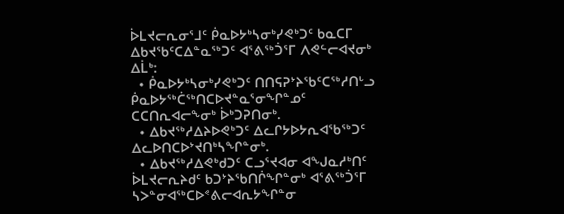ᐆᒪᔪᓕᕆᓂᕐᒧᑦ ᑮᓇᐅᔭᒃᓴᓂᒃᓯᕙᒃᑐᑦ ᑲᓇᑕᒥ ᐃᑲᔪᖃᑦᑕᐃᓐᓇᖅᑐᑦ ᐊᕐᕕᖅᑑᕐᒥ ᐱᕙᓪᓕᐊᔪᓂᒃ ᐃᒫᒃ:
  • ᑮᓇᐅᔭᒃᓴᓂᒃᓯᕙᒃᑐᑦ ᑎᑎᕋᕈᔾᔨᖃᑦᑕᖅᓱᑎᒡᓗ ᑮᓇᐅᔭᖅᑖᖅᑎᑕᐅᔪᓐᓇᕐᓂᖏᓐᓄᑦ ᑕᑕᑎᕆᐊᓕᖕᓂᒃ ᐆᒃᑐᕈᑎᓂᒃ.
  • ᐃᑲᔪᖅᓱᐃᔨᐅᕙᒃᑐᑦ ᐃᓚᒋᔭᐅᔭᕆᐊᖃᖅᑐᑦ ᐃᓚᐅᑎᑕᐅᔾᔪᑎᒃᓴᖏᓐᓂᒃ.
  • ᐃᑲᔪᖅᓱᐃᕙᒃᑯᑐᑦ ᑕᓗᕐᔪᐊᓂ ᐊᖑᓇᓱᒃᑎᑦ ᐆᒪᔪᓕᕆᔨᑯᑦ ᑲᑐᔾᔨᖃᑎᒌᖏᓐᓂᒃ ᐊᕐᕕᖅᑑᕐᒥ ᓴᐳᓐᓂᐊᖅᑕᐅᕝᕕᓕᐊᕆᔭᖏᓐᓂ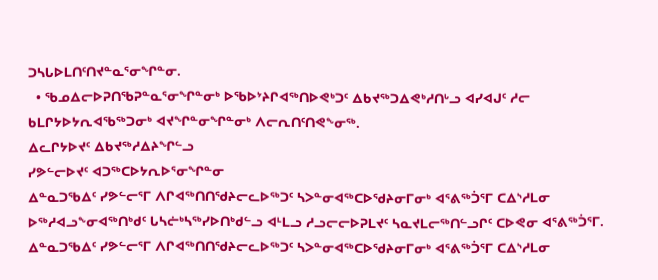ᑐᓴᒐᐅᒪᑎᑦᑎᔪᓐᓇᕐᓂᖏᓐᓂ.
  • ᖃᓄᐃᓕᐅᕈᑎᖃᕈᓐᓇᕐᓂᖏᓐᓂᒃ ᐅᖃᐅᔾᔨᒋᐊᖅᑎᐅᕙᒃᑐᑦ ᐃᑲᔪᖅᑐᐃᕙᒃᓱᑎᒡᓗ ᐊᓯᐊᒍᑦ ᓱᓕ ᑲᒪᒋᔭᐅᔭᕆᐊᖃᖅᑐᓂᒃ ᐊᔪᖏᓐᓂᖏᓐᓂᒃ ᐱᓕᕆᑎᑦᑎᕙᖕᓂᖅ.
ᐃᓚᒋᔭᐅᔪᑦ ᐃᑲᔪᖅᓱᐃᔨᖏᓪᓗ
ᓯᕗᓪᓕᐅᔪᑦ ᐊᑐᖅᑕᐅᔭᕆᐅᕐᓂᖏᓐᓂ
ᐃᓐᓇᑐᖃᐃᑦ ᓯᕗᓪᓕᕐᒥ ᐱᒋᐊᖅᑎᑎᖁᔨᓕᓚᐅᖅᑐᑦ ᓴᐳᓐᓂᐊᖅᑕᐅᖁᔨᓂᒥᓂᒃ ᐊᕐᕕᖅᑑᕐᒥ ᑕᐃᔅᓱᒪᓂ ᐅᖅᓱᐊᓗᖕᓂᐊᖅᑎᒃᑯᑦ ᒐᓴᓖᒃᓴᖅᓯᐅᑎᒃᑯᓪᓗ ᐊᒻᒪᓗ ᓱᓗᓕᓕᐅᕈᒪᔪᑦ ᓴᓇᔪᒪᓕᖅᑎᓪᓗᒋᑦ ᑕᐅᕙᓂ ᐊᕐᕕᖅᑑᕐᒥ.
ᐃᓐᓇᑐᖃᐃᑦ ᓯᕗᓪᓕᕐᒥ ᐱᒋᐊᖅᑎᑎᖁᔨᓕᓚᐅᖅᑐᑦ ᓴᐳᓐᓂᐊᖅᑕᐅᖁᔨᓂᒥᓂᒃ ᐊᕐᕕᖅᑑᕐᒥ ᑕᐃᔅᓱᒪᓂ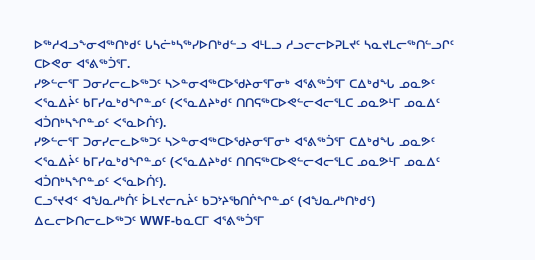ᐅᖅᓱᐊᓗᖕᓂᐊᖅᑎᒃᑯᑦ ᒐᓴᓖᒃᓴᖅᓯᐅᑎᒃᑯᓪᓗ ᐊᒻᒪᓗ ᓱᓗᓕᓕᐅᕈᒪᔪᑦ ᓴᓇᔪᒪᓕᖅᑎᓪᓗᒋᑦ ᑕᐅᕙᓂ ᐊᕐᕕᖅᑑᕐᒥ.
ᓯᕗᓪᓕᕐᒥ ᑐᓂᓯᓕᓚᐅᖅᑐᑦ ᓴᐳᓐᓂᐊᖅᑕᐅᖁᔨᓂᕐᒥᓂᒃ ᐊᕐᕕᖅᑑᕐᒥ ᑕᐃᒃᑯᖓ ᓄᓇᕗᑦ ᐸᕐᓇᐃᔩᑦ ᑲᒥᓯᓇᒃᑯᖏᓐᓄᑦ (ᐸᕐᓇᐃᔨᒃᑯᑦ ᑎᑎᕋᖅᑕᐅᕙᓪᓕᐊᓕᕐᒪᑕ ᓄᓇᕗᒻᒥ ᓄᓇᐃᑦ ᐊᑑᑎᒃᓴᖏᓐᓄᑦ ᐸᕐᓇᐅᑏᑦ).
ᓯᕗᓪᓕᕐᒥ ᑐᓂᓯᓕᓚᐅᖅᑐᑦ ᓴᐳᓐᓂᐊᖅᑕᐅᖁᔨᓂᕐᒥᓂᒃ ᐊᕐᕕᖅᑑᕐᒥ ᑕᐃᒃᑯᖓ ᓄᓇᕗᑦ ᐸᕐᓇᐃᔩᑦ ᑲᒥᓯᓇᒃᑯᖏᓐᓄᑦ (ᐸᕐᓇᐃᔨᒃᑯᑦ ᑎᑎᕋᖅᑕᐅᕙᓪᓕᐊᓕᕐᒪᑕ ᓄᓇᕗᒻᒥ ᓄᓇᐃᑦ ᐊᑑᑎᒃᓴᖏᓐᓄᑦ ᐸᕐᓇᐅᑏᑦ).
ᑕᓗᕐᔪᐊᑉ ᐊᖑᓇᓱᒃᑏᑦ ᐆᒪᔪᓕᕆᔩᑦ ᑲᑐᔾᔨᖃᑎᒌᖏᓐᓄᑦ (ᐊᖑᓇᓱᒃᑎᒃᑯᑦ) ᐃᓚᓕᐅᑎᓕᓚᐅᖅᑐᑦ WWF-ᑲᓇᑕᒥ ᐊᕐᕕᖅᑑᕐᒥ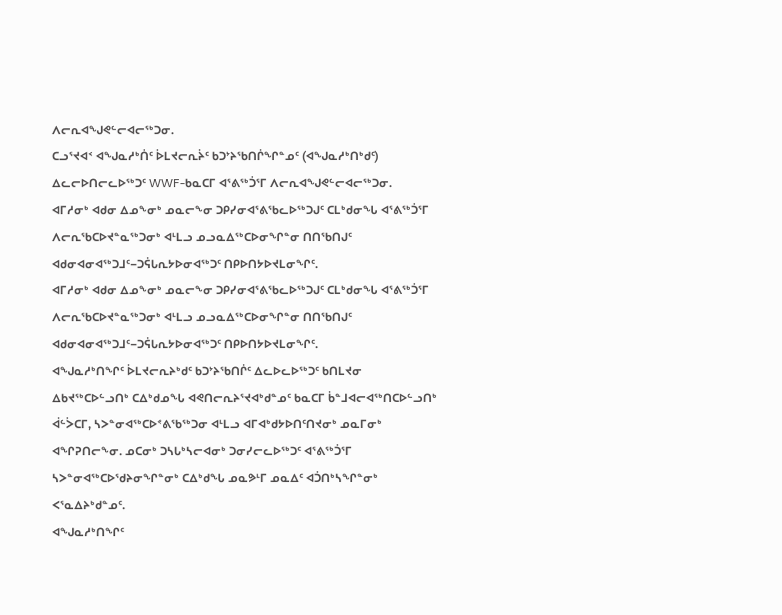ᐱᓕᕆᐊᖑᕙᓪᓕᐊᓕᖅᑐᓂ.
ᑕᓗᕐᔪᐊᑉ ᐊᖑᓇᓱᒃᑏᑦ ᐆᒪᔪᓕᕆᔩᑦ ᑲᑐᔾᔨᖃᑎᒌᖏᓐᓄᑦ (ᐊᖑᓇᓱᒃᑎᒃᑯᑦ) ᐃᓚᓕᐅᑎᓕᓚᐅᖅᑐᑦ WWF-ᑲᓇᑕᒥ ᐊᕐᕕᖅᑑᕐᒥ ᐱᓕᕆᐊᖑᕙᓪᓕᐊᓕᖅᑐᓂ.
ᐊᒥᓱᓂᒃ ᐊᑯᓂ ᐃᓄᖕᓂᒃ ᓄᓇᓕᖕᓂ ᑐᑭᓯᓂᐊᕐᕕᖃᓚᐅᖅᑐᒍᑦ ᑕᒪᒃᑯᓂᖓ ᐊᕐᕕᖅᑑᕐᒥ ᐱᓕᕆᖃᑕᐅᔪᓐᓇᖅᑐᓂᒃ ᐊᒻᒪᓗ ᓄᓗᓇᐃᖅᑕᐅᓂᖏᓐᓂ ᑎᑎᖃᑎᒍᑦ ᐊᑯᓂᐊᓂᐊᖅᑐᒧᑦ−ᑐᕌᒐᕆᔭᐅᓂᐊᖅᑐᑦ ᑎᑭᐅᑎᔭᐅᔪᒪᓂᖏᑦ.
ᐊᒥᓱᓂᒃ ᐊᑯᓂ ᐃᓄᖕᓂᒃ ᓄᓇᓕᖕᓂ ᑐᑭᓯᓂᐊᕐᕕᖃᓚᐅᖅᑐᒍᑦ ᑕᒪᒃᑯᓂᖓ ᐊᕐᕕᖅᑑᕐᒥ ᐱᓕᕆᖃᑕᐅᔪᓐᓇᖅᑐᓂᒃ ᐊᒻᒪᓗ ᓄᓗᓇᐃᖅᑕᐅᓂᖏᓐᓂ ᑎᑎᖃᑎᒍᑦ ᐊᑯᓂᐊᓂᐊᖅᑐᒧᑦ−ᑐᕌᒐᕆᔭᐅᓂᐊᖅᑐᑦ ᑎᑭᐅᑎᔭᐅᔪᒪᓂᖏᑦ.
ᐊᖑᓇᓱᒃᑎᖏᑦ ᐆᒪᔪᓕᕆᔨᒃᑯᑦ ᑲᑐᔾᔨᖃᑎᒌᑦ ᐃᓚᐅᓚᐅᖅᑐᑦ ᑲᑎᒪᔪᓂ ᐃᑲᔪᖅᑕᐅᓪᓗᑎᒃ ᑕᐃᒃᑯᓄᖓ ᐊᕙᑎᓕᕆᔨᕐᔪᐊᒃᑯᓐᓄᑦ ᑲᓇᑕᒥ ᑳᓐᒧᐊᓕᐊᖅᑎᑕᐅᓪᓗᑎᒃ ᐋᓪᐴᑕᒥ, ᓴᐳᓐᓂᐊᖅᑕᐅᕝᕕᖃᖅᑐᓂ ᐊᒻᒪᓗ ᐊᒥᐊᒃᑯᔭᐅᑎᑦᑎᔪᓂᒃ ᓄᓇᒥᓂᒃ ᐊᖏᕈᑎᓕᖕᓂ. ᓄᑕᓂᒃ ᑐᓴᒐᒃᓴᓕᐊᓂᒃ ᑐᓂᓯᓕᓚᐅᖅᑐᑦ ᐊᕐᕕᖅᑑᕐᒥ ᓴᐳᓐᓂᐊᖅᑕᐅᖁᔨᓂᖏᓐᓂᒃ ᑕᐃᒃᑯᖓ ᓄᓇᕗᒻᒥ ᓄᓇᐃᑦ ᐊᑑᑎᒃᓴᖏᓐᓂᒃ ᐸᕐᓇᐃᔨᒃᑯᓐᓄᑦ.
ᐊᖑᓇᓱᒃᑎᖏᑦ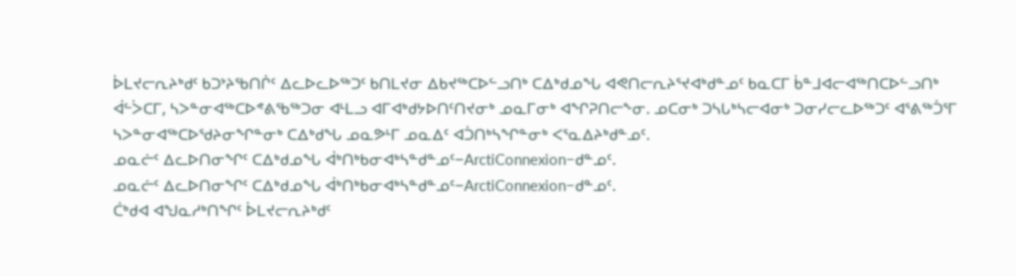ᐆᒪᔪᓕᕆᔨᒃᑯᑦ ᑲᑐᔾᔨᖃᑎᒌᑦ ᐃᓚᐅᓚᐅᖅᑐᑦ ᑲᑎᒪᔪᓂ ᐃᑲᔪᖅᑕᐅᓪᓗᑎᒃ ᑕᐃᒃᑯᓄᖓ ᐊᕙᑎᓕᕆᔨᕐᔪᐊᒃᑯᓐᓄᑦ ᑲᓇᑕᒥ ᑳᓐᒧᐊᓕᐊᖅᑎᑕᐅᓪᓗᑎᒃ ᐋᓪᐴᑕᒥ, ᓴᐳᓐᓂᐊᖅᑕᐅᕝᕕᖃᖅᑐᓂ ᐊᒻᒪᓗ ᐊᒥᐊᒃᑯᔭᐅᑎᑦᑎᔪᓂᒃ ᓄᓇᒥᓂᒃ ᐊᖏᕈᑎᓕᖕᓂ. ᓄᑕᓂᒃ ᑐᓴᒐᒃᓴᓕᐊᓂᒃ ᑐᓂᓯᓕᓚᐅᖅᑐᑦ ᐊᕐᕕᖅᑑᕐᒥ ᓴᐳᓐᓂᐊᖅᑕᐅᖁᔨᓂᖏᓐᓂᒃ ᑕᐃᒃᑯᖓ ᓄᓇᕗᒻᒥ ᓄᓇᐃᑦ ᐊᑑᑎᒃᓴᖏᓐᓂᒃ ᐸᕐᓇᐃᔨᒃᑯᓐᓄᑦ.
ᓄᓇᓖᑦ ᐃᓚᐅᑎᓂᖏᑦ ᑕᐃᒃᑯᓄᖓ ᐋᒃᑎᒃᑲᓂᐊᒃᓴᓐᑯᓐᓄᑦ−ArctiConnexion−ᑯᓐᓄᑦ.
ᓄᓇᓖᑦ ᐃᓚᐅᑎᓂᖏᑦ ᑕᐃᒃᑯᓄᖓ ᐋᒃᑎᒃᑲᓂᐊᒃᓴᓐᑯᓐᓄᑦ−ArctiConnexion−ᑯᓐᓄᑦ.
ᑖᒃᑯᐊ ᐊᖑᓇᓱᒃᑎᖏᑦ ᐆᒪᔪᓕᕆᔨᒃᑯᑦ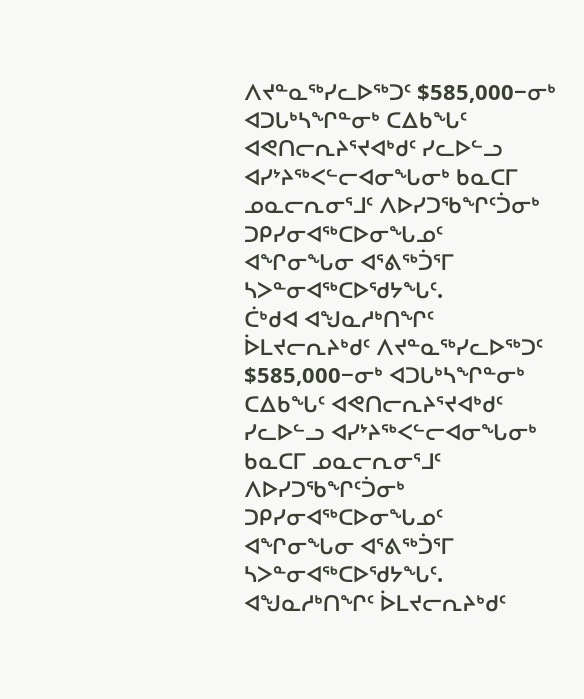ᐱᔪᓐᓇᖅᓯᓚᐅᖅᑐᑦ $585,000−ᓂᒃ ᐊᑐᒐᒃᓴᖏᓐᓂᒃ ᑕᐃᑲᖓᑦ ᐊᕙᑎᓕᕆᔨᕐᔪᐊᒃᑯᑦ ᓯᓚᐅᓪᓗ ᐊᓯᔾᔨᖅᐸᓪᓕᐊᓂᖓᓂᒃ ᑲᓇᑕᒥ ᓄᓇᓕᕆᓂᕐᒧᑦ ᐱᐅᓯᑐᖃᖏᑦᑑᓂᒃ ᑐᑭᓯᓂᐊᖅᑕᐅᓂᖓᓄᑦ ᐊᖏᓂᖓᓂ ᐊᕐᕕᖅᑑᕐᒥ ᓴᐳᓐᓂᐊᖅᑕᐅᖁᔭᖓᑦ.
ᑖᒃᑯᐊ ᐊᖑᓇᓱᒃᑎᖏᑦ ᐆᒪᔪᓕᕆᔨᒃᑯᑦ ᐱᔪᓐᓇᖅᓯᓚᐅᖅᑐᑦ $585,000−ᓂᒃ ᐊᑐᒐᒃᓴᖏᓐᓂᒃ ᑕᐃᑲᖓᑦ ᐊᕙᑎᓕᕆᔨᕐᔪᐊᒃᑯᑦ ᓯᓚᐅᓪᓗ ᐊᓯᔾᔨᖅᐸᓪᓕᐊᓂᖓᓂᒃ ᑲᓇᑕᒥ ᓄᓇᓕᕆᓂᕐᒧᑦ ᐱᐅᓯᑐᖃᖏᑦᑑᓂᒃ ᑐᑭᓯᓂᐊᖅᑕᐅᓂᖓᓄᑦ ᐊᖏᓂᖓᓂ ᐊᕐᕕᖅᑑᕐᒥ ᓴᐳᓐᓂᐊᖅᑕᐅᖁᔭᖓᑦ.
ᐊᖑᓇᓱᒃᑎᖏᑦ ᐆᒪᔪᓕᕆᔨᒃᑯᑦ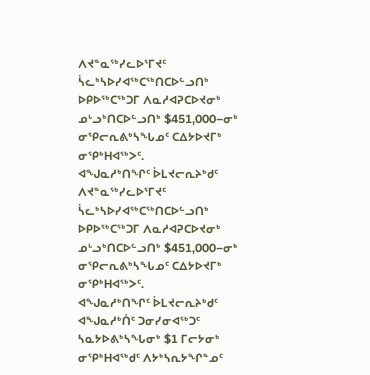ᐱᔪᓐᓇᖅᓯᓚᐅᕐᒥᔪᑦ ᓵᓚᒃᓴᐅᓯᐊᖅᑕᖅᑎᑕᐅᓪᓗᑎᒃ ᐅᑭᐅᖅᑕᖅᑐᒥ ᐱᓇᓱᐊᕈᑕᐅᔪᓂᒃ ᓄᒡᓗᒃᑎᑕᐅᓪᓗᑎᒃ $451,000−ᓂᒃ ᓂᕿᓕᕆᕕᒃᓴᖓᓄᑦ ᑕᐃᔭᐅᔪᒥᒃ ᓂᕿᒃᕼᐊᖅᐳᑦ.
ᐊᖑᓇᓱᒃᑎᖏᑦ ᐆᒪᔪᓕᕆᔨᒃᑯᑦ ᐱᔪᓐᓇᖅᓯᓚᐅᕐᒥᔪᑦ ᓵᓚᒃᓴᐅᓯᐊᖅᑕᖅᑎᑕᐅᓪᓗᑎᒃ ᐅᑭᐅᖅᑕᖅᑐᒥ ᐱᓇᓱᐊᕈᑕᐅᔪᓂᒃ ᓄᒡᓗᒃᑎᑕᐅᓪᓗᑎᒃ $451,000−ᓂᒃ ᓂᕿᓕᕆᕕᒃᓴᖓᓄᑦ ᑕᐃᔭᐅᔪᒥᒃ ᓂᕿᒃᕼᐊᖅᐳᑦ.
ᐊᖑᓇᓱᒃᑎᖏᑦ ᐆᒪᔪᓕᕆᔨᒃᑯᑦ ᐊᖑᓇᓱᒃᑏᑦ ᑐᓂᓯᓂᐊᖅᑐᑦ ᓴᓇᔭᐅᕕᒃᓴᖓᓂᒃ $1 ᒥᓕᔭᓂᒃ ᓂᕿᒃᕼᐊᖅᑯᑦ ᐱᔭᒃᓴᕆᔭᖏᓐᓄᑦ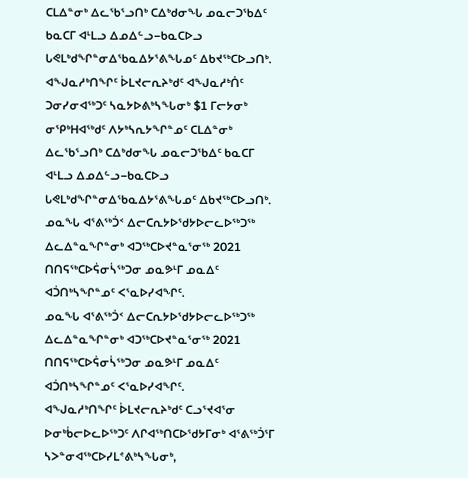ᑕᒪᐃᓐᓂᒃ ᐃᓚᖃᕐᓗᑎᒃ ᑕᐃᒃᑯᓂᖓ ᓄᓇᓕᑐᖃᐃᑦ ᑲᓇᑕᒥ ᐊᒻᒪᓗ ᐃᓄᐃᓪᓗ−ᑲᓇᑕᐅᓗ ᒐᕙᒪᒃᑯᖏᓐᓂᐃᖃᓇᐃᔭᕐᕕᖓᓄᑦ ᐃᑲᔪᖅᑕᐅᓗᑎᒃ.
ᐊᖑᓇᓱᒃᑎᖏᑦ ᐆᒪᔪᓕᕆᔨᒃᑯᑦ ᐊᖑᓇᓱᒃᑏᑦ ᑐᓂᓯᓂᐊᖅᑐᑦ ᓴᓇᔭᐅᕕᒃᓴᖓᓂᒃ $1 ᒥᓕᔭᓂᒃ ᓂᕿᒃᕼᐊᖅᑯᑦ ᐱᔭᒃᓴᕆᔭᖏᓐᓄᑦ ᑕᒪᐃᓐᓂᒃ ᐃᓚᖃᕐᓗᑎᒃ ᑕᐃᒃᑯᓂᖓ ᓄᓇᓕᑐᖃᐃᑦ ᑲᓇᑕᒥ ᐊᒻᒪᓗ ᐃᓄᐃᓪᓗ−ᑲᓇᑕᐅᓗ ᒐᕙᒪᒃᑯᖏᓐᓂᐃᖃᓇᐃᔭᕐᕕᖓᓄᑦ ᐃᑲᔪᖅᑕᐅᓗᑎᒃ.
ᓄᓇᖓ ᐊᕐᕕᖅᑑᑉ ᐃᓕᑕᕆᔭᐅᖁᔭᐅᓕᓚᐅᖅᑐᖅ ᐃᓚᐃᓐᓇᖏᓐᓂᒃ ᐊᑐᖅᑕᐅᔪᓐᓇᕐᓂᖅ 2021 ᑎᑎᕋᖅᑕᐅᕌᓂᓵᖅᑐᓂ ᓄᓇᕗᒻᒥ ᓄᓇᐃᑦ ᐊᑑᑎᒃᓴᖏᓐᓄᑦ ᐸᕐᓇᐅᓯᐊᖏᑦ.
ᓄᓇᖓ ᐊᕐᕕᖅᑑᑉ ᐃᓕᑕᕆᔭᐅᖁᔭᐅᓕᓚᐅᖅᑐᖅ ᐃᓚᐃᓐᓇᖏᓐᓂᒃ ᐊᑐᖅᑕᐅᔪᓐᓇᕐᓂᖅ 2021 ᑎᑎᕋᖅᑕᐅᕌᓂᓵᖅᑐᓂ ᓄᓇᕗᒻᒥ ᓄᓇᐃᑦ ᐊᑑᑎᒃᓴᖏᓐᓄᑦ ᐸᕐᓇᐅᓯᐊᖏᑦ.
ᐊᖑᓇᓱᒃᑎᖏᑦ ᐆᒪᔪᓕᕆᔨᒃᑯᑦ ᑕᓗᕐᔪᐊᕐᓂ ᐅᓂᒃᑳᓕᐅᓚᐅᖅᑐᑦ ᐱᒋᐊᖅᑎᑕᐅᖁᔭᒥᓂᒃ ᐊᕐᕕᖅᑑᕐᒥ ᓴᐳᓐᓂᐊᖅᑕᐅᓯᒪᕝᕕᒃᓴᖓᓂᒃ,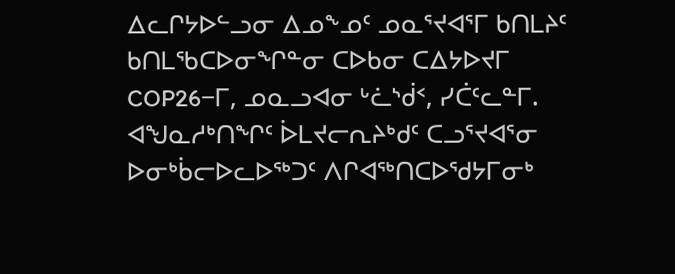ᐃᓚᒋᔭᐅᓪᓗᓂ ᐃᓄᖕᓄᑦ ᓄᓇᕐᔪᐊᕐᒥ ᑲᑎᒪᔨᑦ ᑲᑎᒪᖃᑕᐅᓂᖏᓐᓂ ᑕᐅᑲᓂ ᑕᐃᔭᐅᔪᒥ COP26−ᒥ, ᓄᓇᓗᐊᓂ ᒡᓛᔅᑰᑉ, ᓯᑖᑦᓚᓐᒥ.
ᐊᖑᓇᓱᒃᑎᖏᑦ ᐆᒪᔪᓕᕆᔨᒃᑯᑦ ᑕᓗᕐᔪᐊᕐᓂ ᐅᓂᒃᑳᓕᐅᓚᐅᖅᑐᑦ ᐱᒋᐊᖅᑎᑕᐅᖁᔭᒥᓂᒃ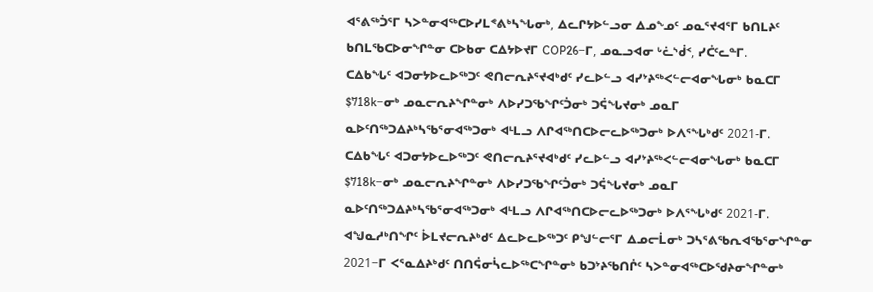ᐊᕐᕕᖅᑑᕐᒥ ᓴᐳᓐᓂᐊᖅᑕᐅᓯᒪᕝᕕᒃᓴᖓᓂᒃ, ᐃᓚᒋᔭᐅᓪᓗᓂ ᐃᓄᖕᓄᑦ ᓄᓇᕐᔪᐊᕐᒥ ᑲᑎᒪᔨᑦ ᑲᑎᒪᖃᑕᐅᓂᖏᓐᓂ ᑕᐅᑲᓂ ᑕᐃᔭᐅᔪᒥ COP26−ᒥ, ᓄᓇᓗᐊᓂ ᒡᓛᔅᑰᑉ, ᓯᑖᑦᓚᓐᒥ.
ᑕᐃᑲᖓᑦ ᐊᑐᓂᔭᐅᓚᐅᖅᑐᑦ ᕙᑎᓕᕆᔨᕐᔪᐊᒃᑯᑦ ᓯᓚᐅᓪᓗ ᐊᓯᔾᔨᖅᐸᓪᓕᐊᓂᖓᓂᒃ ᑲᓇᑕᒥ $718k−ᓂᒃ ᓄᓇᓕᕆᔨᖏᓐᓂᒃ ᐱᐅᓯᑐᖃᖏᑦᑑᓂᒃ ᑐᕌᖓᔪᓂᒃ ᓄᓇᒥ ᓇᐅᑦᑎᖅᑐᐃᔨᒃᓴᖃᕐᓂᐊᖅᑐᓂᒃ ᐊᒻᒪᓗ ᐱᒋᐊᖅᑎᑕᐅᓕᓚᐅᖅᑐᓂᒃ ᐅᐱᕐᖓᒃᑯᑦ 2021-ᒥ.
ᑕᐃᑲᖓᑦ ᐊᑐᓂᔭᐅᓚᐅᖅᑐᑦ ᕙᑎᓕᕆᔨᕐᔪᐊᒃᑯᑦ ᓯᓚᐅᓪᓗ ᐊᓯᔾᔨᖅᐸᓪᓕᐊᓂᖓᓂᒃ ᑲᓇᑕᒥ $718k−ᓂᒃ ᓄᓇᓕᕆᔨᖏᓐᓂᒃ ᐱᐅᓯᑐᖃᖏᑦᑑᓂᒃ ᑐᕌᖓᔪᓂᒃ ᓄᓇᒥ ᓇᐅᑦᑎᖅᑐᐃᔨᒃᓴᖃᕐᓂᐊᖅᑐᓂᒃ ᐊᒻᒪᓗ ᐱᒋᐊᖅᑎᑕᐅᓕᓚᐅᖅᑐᓂᒃ ᐅᐱᕐᖓᒃᑯᑦ 2021-ᒥ.
ᐊᖑᓇᓱᒃᑎᖏᑦ ᐆᒪᔪᓕᕆᔨᒃᑯᑦ ᐃᓚᐅᓚᐅᖅᑐᑦ ᑭᖑᓪᓕᕐᒥ ᐃᓄᓕᒫᓂᒃ ᑐᓴᕐᕕᖃᕆᐊᖃᕐᓂᖏᓐᓂ 2021−ᒥ ᐸᕐᓇᐃᔨᒃᑯᑦ ᑎᑎᕌᓂᓵᓚᐅᖅᑕᖏᓐᓂᒃ ᑲᑐᔾᔨᖃᑎᒌᑦ ᓴᐳᓐᓂᐊᖅᑕᐅᖁᔨᓂᖏᓐᓂᒃ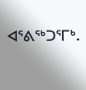ᐊᕐᕕᖅᑐᕐᒥᒃ.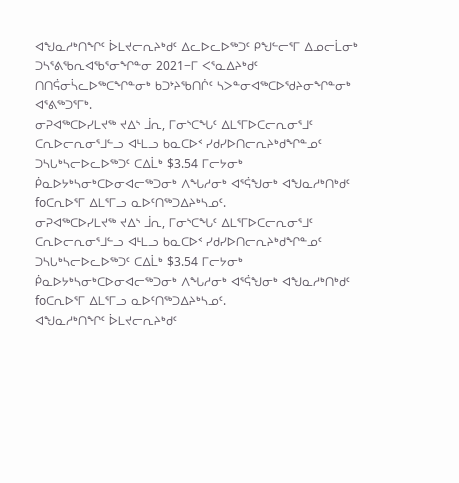ᐊᖑᓇᓱᒃᑎᖏᑦ ᐆᒪᔪᓕᕆᔨᒃᑯᑦ ᐃᓚᐅᓚᐅᖅᑐᑦ ᑭᖑᓪᓕᕐᒥ ᐃᓄᓕᒫᓂᒃ ᑐᓴᕐᕕᖃᕆᐊᖃᕐᓂᖏᓐᓂ 2021−ᒥ ᐸᕐᓇᐃᔨᒃᑯᑦ ᑎᑎᕌᓂᓵᓚᐅᖅᑕᖏᓐᓂᒃ ᑲᑐᔾᔨᖃᑎᒌᑦ ᓴᐳᓐᓂᐊᖅᑕᐅᖁᔨᓂᖏᓐᓂᒃ ᐊᕐᕕᖅᑐᕐᒥᒃ.
ᓂᕈᐊᖅᑕᐅᓯᒪᔪᖅ ᔪᐃᔅ ᒨᕆ, ᒥᓂᔅᑕᖓᑦ ᐃᒪᕐᒥᐅᑕᓕᕆᓂᕐᒧᑦ ᑕᕆᐅᓕᕆᓂᕐᒧᓪᓗ ᐊᒻᒪᓗ ᑲᓇᑕᐅᑉ ᓯᑯᓯᐅᑎᓕᕆᔨᒃᑯᖏᓐᓄᑦ ᑐᓴᒐᒃᓴᓕᐅᓚᐅᖅᑐᑦ ᑕᐃᒫᒃ $3.54 ᒥᓕᔭᓂᒃ ᑮᓇᐅᔭᒃᓴᓂᒃᑕᐅᓂᐊᓕᖅᑐᓂᒃ ᐱᖓᓱᓂᒃ ᐊᕐᕌᖑᓂᒃ ᐊᖑᓇᓱᒃᑎᒃᑯᑦ foᑕᕆᐅᕐᒥ ᐃᒪᕐᒥᓗ ᓇᐅᑦᑎᖅᑐᐃᔨᒃᓴᓄᑦ.
ᓂᕈᐊᖅᑕᐅᓯᒪᔪᖅ ᔪᐃᔅ ᒨᕆ, ᒥᓂᔅᑕᖓᑦ ᐃᒪᕐᒥᐅᑕᓕᕆᓂᕐᒧᑦ ᑕᕆᐅᓕᕆᓂᕐᒧᓪᓗ ᐊᒻᒪᓗ ᑲᓇᑕᐅᑉ ᓯᑯᓯᐅᑎᓕᕆᔨᒃᑯᖏᓐᓄᑦ ᑐᓴᒐᒃᓴᓕᐅᓚᐅᖅᑐᑦ ᑕᐃᒫᒃ $3.54 ᒥᓕᔭᓂᒃ ᑮᓇᐅᔭᒃᓴᓂᒃᑕᐅᓂᐊᓕᖅᑐᓂᒃ ᐱᖓᓱᓂᒃ ᐊᕐᕌᖑᓂᒃ ᐊᖑᓇᓱᒃᑎᒃᑯᑦ foᑕᕆᐅᕐᒥ ᐃᒪᕐᒥᓗ ᓇᐅᑦᑎᖅᑐᐃᔨᒃᓴᓄᑦ.
ᐊᖑᓇᓱᒃᑎᖏᑦ ᐆᒪᔪᓕᕆᔨᒃᑯᑦ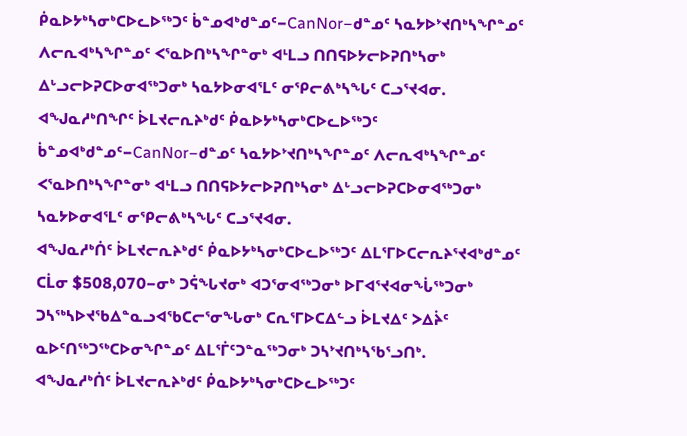ᑮᓇᐅᔭᒃᓴᓂᒃᑕᐅᓚᐅᖅᑐᑦ ᑳᓐᓄᐊᒃᑯᓐᓄᑦ−CanNor−ᑯᓐᓄᑦ ᓴᓇᔭᐅᔾᔪᑎᒃᓴᖏᓐᓄᑦ ᐱᓕᕆᐊᒃᓴᖏᓐᓄᑦ ᐸᕐᓇᐅᑎᒃᓴᖏᓐᓂᒃ ᐊᒻᒪᓗ ᑎᑎᕋᐅᔭᓕᐅᕈᑎᒃᓴᓂᒃ ᐃᒡᓗᓕᐅᕈᑕᐅᓂᐊᖅᑐᓂᒃ ᓴᓇᔭᐅᓂᐊᕐᒪᑦ ᓂᕿᓕᕕᒃᓴᖓᑦ ᑕᓗᕐᔪᐊᓂ.
ᐊᖑᓇᓱᒃᑎᖏᑦ ᐆᒪᔪᓕᕆᔨᒃᑯᑦ ᑮᓇᐅᔭᒃᓴᓂᒃᑕᐅᓚᐅᖅᑐᑦ ᑳᓐᓄᐊᒃᑯᓐᓄᑦ−CanNor−ᑯᓐᓄᑦ ᓴᓇᔭᐅᔾᔪᑎᒃᓴᖏᓐᓄᑦ ᐱᓕᕆᐊᒃᓴᖏᓐᓄᑦ ᐸᕐᓇᐅᑎᒃᓴᖏᓐᓂᒃ ᐊᒻᒪᓗ ᑎᑎᕋᐅᔭᓕᐅᕈᑎᒃᓴᓂᒃ ᐃᒡᓗᓕᐅᕈᑕᐅᓂᐊᖅᑐᓂᒃ ᓴᓇᔭᐅᓂᐊᕐᒪᑦ ᓂᕿᓕᕕᒃᓴᖓᑦ ᑕᓗᕐᔪᐊᓂ.
ᐊᖑᓇᓱᒃᑏᑦ ᐆᒪᔪᓕᕆᔨᒃᑯᑦ ᑮᓇᐅᔭᒃᓴᓂᒃᑕᐅᓚᐅᖅᑐᑦ ᐃᒪᕐᒥᐅᑕᓕᕆᔨᕐᔪᐊᒃᑯᓐᓄᑦ ᑕᒫᓂ $508,070−ᓂᒃ ᑐᕌᖓᔪᓂᒃ ᐊᑐᕐᓂᐊᖅᑐᓂᒃ ᐅᒥᐊᕐᔪᐊᓂᖔᖅᑐᓂᒃ ᑐᓴᖅᓴᐅᔪᖃᐃᓐᓇᓗᐊᖃᑕᓕᕐᓂᖓᓂᒃ ᑕᕆᕐᒥᐅᑕᐃᓪᓗ ᐆᒪᔪᐃᑦ ᐳᐃᔩᑦ ᓇᐅᑦᑎᖅᑐᖅᑕᐅᓂᖏᓐᓄᑦ ᐃᒪᕐᒦᑦᑐᓐᓇᖅᑐᓂᒃ ᑐᓴᔾᔪᑎᒃᓴᖃᕐᓗᑎᒃ.
ᐊᖑᓇᓱᒃᑏᑦ ᐆᒪᔪᓕᕆᔨᒃᑯᑦ ᑮᓇᐅᔭᒃᓴᓂᒃᑕᐅᓚᐅᖅᑐᑦ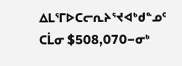ᐃᒪᕐᒥᐅᑕᓕᕆᔨᕐᔪᐊᒃᑯᓐᓄᑦ ᑕᒫᓂ $508,070−ᓂᒃ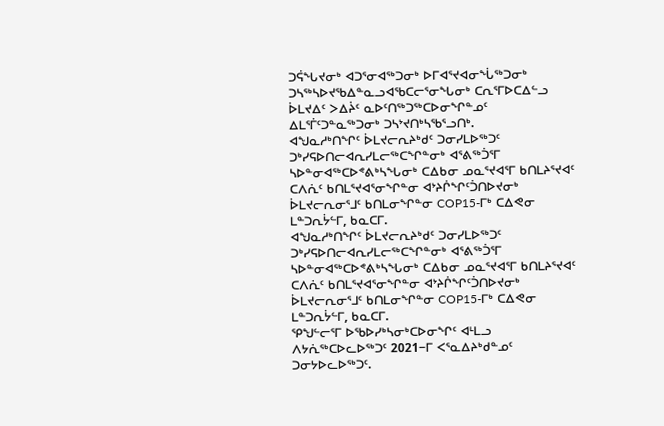ᑐᕌᖓᔪᓂᒃ ᐊᑐᕐᓂᐊᖅᑐᓂᒃ ᐅᒥᐊᕐᔪᐊᓂᖔᖅᑐᓂᒃ ᑐᓴᖅᓴᐅᔪᖃᐃᓐᓇᓗᐊᖃᑕᓕᕐᓂᖓᓂᒃ ᑕᕆᕐᒥᐅᑕᐃᓪᓗ ᐆᒪᔪᐃᑦ ᐳᐃᔩᑦ ᓇᐅᑦᑎᖅᑐᖅᑕᐅᓂᖏᓐᓄᑦ ᐃᒪᕐᒦᑦᑐᓐᓇᖅᑐᓂᒃ ᑐᓴᔾᔪᑎᒃᓴᖃᕐᓗᑎᒃ.
ᐊᖑᓇᓱᒃᑎᖏᑦ ᐆᒪᔪᓕᕆᔨᒃᑯᑦ ᑐᓂᓯᒪᐅᖅᑐᑦ ᑐᒃᓯᕋᐅᑎᓕᐊᕆᓯᒪᓕᖅᑕᖏᓐᓂᒃ ᐊᕐᕕᖅᑑᕐᒥ ᓴᐅᓐᓂᐊᖅᑕᐅᕝᕕᒃᓴᖓᓂᒃ ᑕᐃᑲᓂ ᓄᓇᕐᔪᐊᕐᒥ ᑲᑎᒪᔨᕐᔪᐊᑦ ᑕᐱᕇᑦ ᑲᑎᒪᕐᔪᐊᕐᓂᖏᓐᓂ ᐊᔾᔨᒌᖏᑦᑑᑎᐅᔪᓂᒃ ᐆᒪᔪᓕᕆᓂᕐᒧᑦ ᑲᑎᒪᓂᖏᓐᓂ COP15-ᒥᒃ ᑕᐃᕙᓂ ᒪᓐᑐᕆᔮᓪᒥ, ᑲᓇᑕᒥ.
ᐊᖑᓇᓱᒃᑎᖏᑦ ᐆᒪᔪᓕᕆᔨᒃᑯᑦ ᑐᓂᓯᒪᐅᖅᑐᑦ ᑐᒃᓯᕋᐅᑎᓕᐊᕆᓯᒪᓕᖅᑕᖏᓐᓂᒃ ᐊᕐᕕᖅᑑᕐᒥ ᓴᐅᓐᓂᐊᖅᑕᐅᕝᕕᒃᓴᖓᓂᒃ ᑕᐃᑲᓂ ᓄᓇᕐᔪᐊᕐᒥ ᑲᑎᒪᔨᕐᔪᐊᑦ ᑕᐱᕇᑦ ᑲᑎᒪᕐᔪᐊᕐᓂᖏᓐᓂ ᐊᔾᔨᒌᖏᑦᑑᑎᐅᔪᓂᒃ ᐆᒪᔪᓕᕆᓂᕐᒧᑦ ᑲᑎᒪᓂᖏᓐᓂ COP15-ᒥᒃ ᑕᐃᕙᓂ ᒪᓐᑐᕆᔮᓪᒥ, ᑲᓇᑕᒥ.
ᕿᖑᓪᓕᕐᒥ ᐅᖃᐅᓯᒃᓴᓂᒃᑕᐅᓂᖏᑦ ᐊᒻᒪᓗ ᐱᔭᕇᖅᑕᐅᓚᐅᖅᑐᑦ 2021−ᒥ ᐸᕐᓇᐃᔨᒃᑯᓐᓄᑦ ᑐᓂᔭᐅᓚᐅᖅᑐᑦ.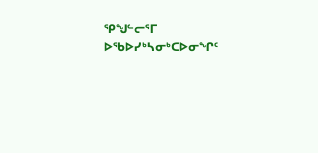ᕿᖑᓪᓕᕐᒥ ᐅᖃᐅᓯᒃᓴᓂᒃᑕᐅᓂᖏᑦ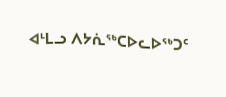ᐊᒻᒪᓗ ᐱᔭᕇᖅᑕᐅᓚᐅᖅᑐᑦ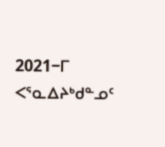2021−ᒥ ᐸᕐᓇᐃᔨᒃᑯᓐᓄᑦ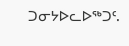ᑐᓂᔭᐅᓚᐅᖅᑐᑦ.